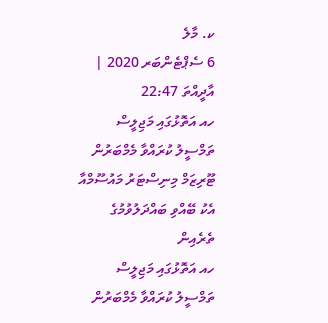ކ. މާލެ
6 ސެޕްޓެންބަރ 2020 | އާދީއްތަ 22:47
ހއ އަތޮޅުގައި މަޖިލީސް ތަމްސީލު ކުރައްވާ މެމްބަރުން ޓޫރިޒަމް މިނިސްޓަރު މައުސޫމްއާ އެކު ބޭއްވި ބައްދަލުވުމުގެ ތެރެއިން
ހއ އަތޮޅުގައި މަޖިލީސް ތަމްސީލު ކުރައްވާ މެމްބަރުން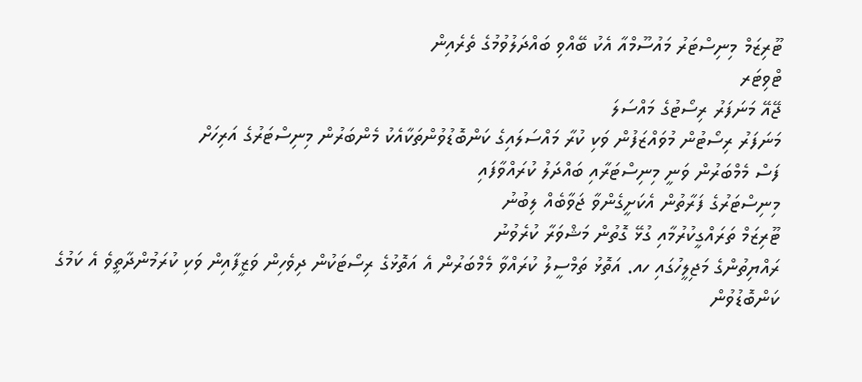ޓޫރިޒަމް މިނިސްޓަރު މައުސޫމްއާ އެކު ބޭއްވި ބައްދަލުވުމުގެ ތެރެއިން
ޓްވިޓަރ
ޖޭއޭ މަނަފަރު ރިސޯޓުގެ މައްސަލަ
މަނަފަރު ރިސޯޓުން މުވައްޒަފުން ވަކި ކުރާ މައްސަލައިގެ ކަންބޮޑުވުންތަކާއެކު މެންބަރުން މިނިސްޓަރުގެ އަރިހަށް
ފަސް މެމްބަރުން ވަނީ މިނިސްޓަރާއި ބައްދަލު ކުރައްވާފައި
މިނިސްޓަރުގެ ފަރާތުން އެކަށީގެންވާ ޖަވާބެއް ލިބުނު
ޓޫރިޒަމް ތަރައްގީކުރުމާއި ގުޅޭ ގޮތުން މަޝްވަރާ ކުރެވުނު
ރައްޔިތުންގެ މަޖިލީހުގައި ހއ. އަތޮޅު ތަމްސީލު ކުރައްވާ މެމްބަރުން އެ އަތޮޅުގެ ރިސޯޓަކުން ދިވެހިން ވަޒީފާއިން ވަކި ކުރަމުންދާތީވެ އެ ކަމުގެ ކަންބޮޑުވުން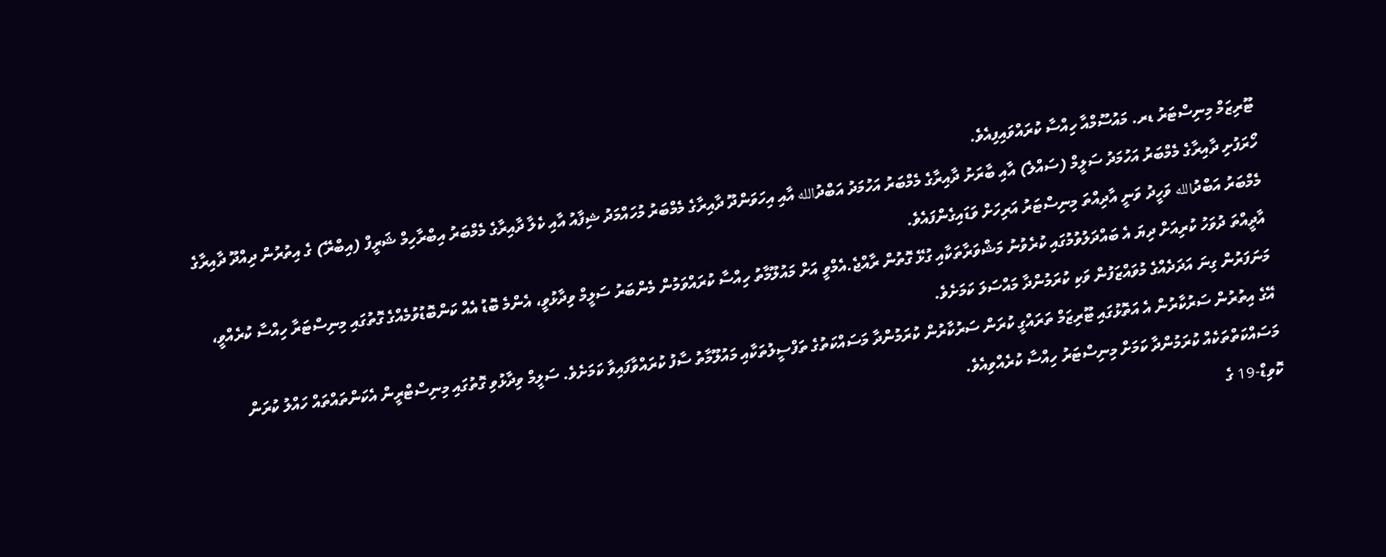ޓޫރިޒަމް މިނިސްޓަރު ޑރ. މައުސޫމްއާ ހިއްސާ ކުރައްވައިފިއެވެ.
ހޯރަފުށި ދާއިރާގެ މެމްބަރު އަހުމަދު ސަލީމް (ސައްލެ) އާއި ބާރަށު ދާއިރާގެ މެމްބަރު އަހުމަދު އަބްދުالله އާއި އިހަވަންދޫ ދާއިރާގެ މެމްބަރު މުހައްމަދު ޝިފާއު އާއި ކެލާ ދާއިރާގެ މެމްބަރު އިބްރާހިމް ޝަރީފް (އިބްރޭ) ގެ އިތުރުން ދިއްދޫ ދާއިރާގެ މެމްބަރު އަބްދުالله ވަހީދު ވަނީ އާދިއްތަ މިނިސްޓަރު އަރިހަށް ވަޑައިގެންފައެވެ.
އާދީއްތަ ދުވަހު ކުރިއަށް ދިޔަ އެ ބައްދަލުވުމުގައި ކުރެވުނު މަޝްވަރާތަކާއި ގުޅޭ ގޮތުން ރާއްޖެ.އެމްވީ އަށް މައުލޫމާތު ހިއްސާ ކުރައްވަމުން މެންބަރު ސަލީމް ވިދާޅުވީ، އެންމެ ބޮޑު އެއް ކަންބޮޑުވުމެއްގެ ގޮތުގައި މިނިސްޓަރާ ހިއްސާ ކުރެއްވީ، މަނަފަރުން ގިނަ އަދަދެއްގެ މުވައްޒަފުން ވަކި ކުރަމުންދާ މައްސަލަ ކަމަށެވެ.
އޭގެ އިތުރުން ސަރުކާރުން އެ އަތޮޅުގައި ޓޫރިޒަމް ތަރައްގީ ކުރަން ސަރުކާރުން ކުރަމުންދާ މަސައްކަތުގެ ތަފްސީލުތަކާއި މައުލޫމާތު ސާފު ކުރައްވާފައިވާ ކަމަށެވެ. ސަލީމް ވިދާޅުވި ގޮތުގައި މިނިސްޓްރީން އެކަންތައްތައް ހައްލު ކުރަން މަސައްކަތްތަކެއް ކުރަމުންދާ ކަމަށް މިނިސްޓަރު ހިއްސާ ކުރެއްވިއެވެ.
ކޮވިޑް-19 ގެ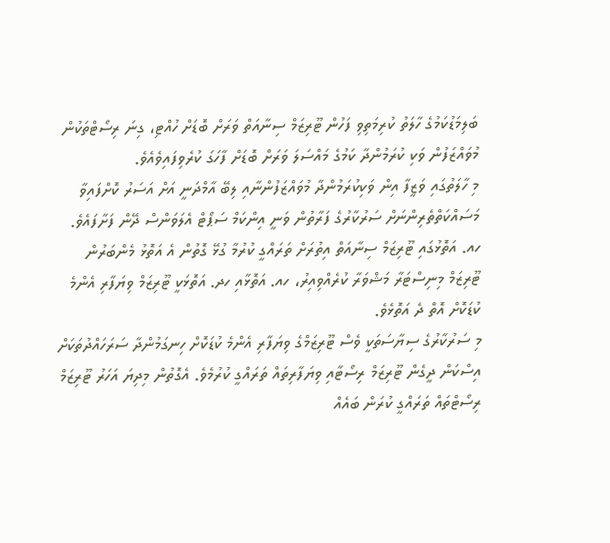ބަލިމަޑުކަމުގެ ހާލަތު ކުރިމަތިވި ފަހުން ޓޫރިޒަމް ސިނާއަތް ވަރަށް ބޮޑަށް ހުއްޓި، ގިނަ ރިސޯޓްތަކުން މުވައްޒަފުން ވަކި ކުރަމުންދާ ކަމުގެ މައްސަލަ ވަރަށް ބޮޑަށް ފާހަގަ ކުރެވިފައިވެއެވެ.
މި ހާލަތުގައި ވަޒީފާ އިން ވަކިކުރަމުންދާ މުވައްޒަފުންނާއި ލިބޭ އާމްދަނީ އަށް އަސަރު ކޮށްފައިވާ މަސައްކަތްތެރިންނަށް ސަރުކާރުގެ ފަރާތުން ވަނީ އިންކަމް ސަޕޯޓް އެލަވަންސް ދޭން ފަށާފައެވެ.
ހއ. އަތޮޅުގައި ޓޫރިޒަމް ސިނާއަތް އިތުރަށް ތަރައްގީ ކުރުމާ ގުޅޭ ގޮތުން އެ އަތޮޅު މެންބަރުން ޓޫރިޒަމް މިނިސްޓަރާ މަޝްވަރާ ކުރެއްވިއިރު، ހއ. އަތޮޅާއި ހދ. އަތޮޅަކީ ޓޫރިޒަމް ވިޔަފާރި އެންމެ ކުޑަކޮށް އޮތް ދެ އަތޮޅެވެ.
މި ސަރުކާރުގެ ސިޔާސަތަކީ ވެސް ޓޫރިޒަމްގެ ވިޔަފާރި އެންމެ ކުޑަކޮށް ހިނގަމުންދާ ސަރަހައްދުތަކަށް އިސްކަން ދީގެން ޓޫރިޒަމް ރިސޯޓާއި ވިޔަފާރިތައް ތަރައްގީ ކުރުމެވެ. އެގޮތުން މިދިޔަ އަހަރު ޓޫރިޒަމް ރިސޯޓްތައް ތަރައްގީ ކުރަން ބައެއް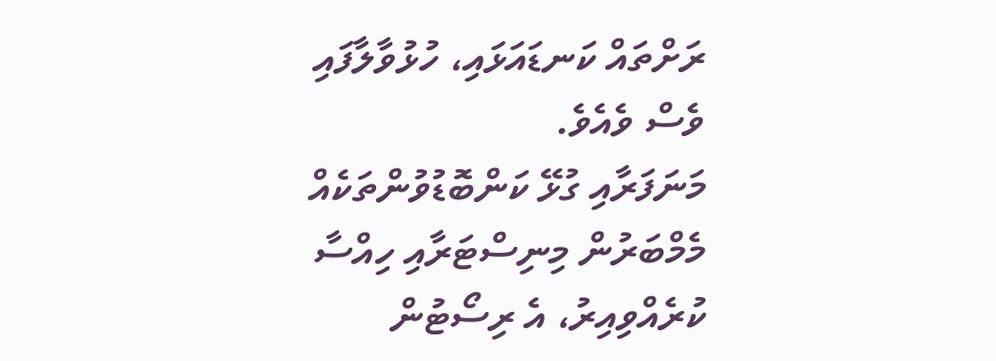ރަށްތައް ކަނޑައަޅައި، ހުޅުވާލާފައި ވެސް ވެއެވެ.
މަނަފަރާއި ގުޅޭ ކަންބޮޑުވުންތަކެއް މެމްބަރުން މިނިސްޓަރާއި ހިއްސާ ކުރެއްވިއިރު، އެ ރިސޯޓުން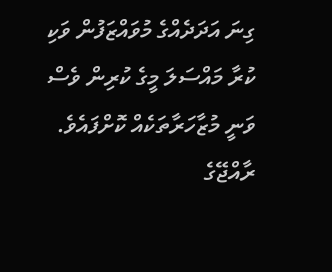ގިނަ އަދަދެއްގެ މުވައްޒަފުން ވަކި ކުރާ މައްސަލަ މީގެ ކުރިން ވެސް ވަނީ މުޒާހަރާތަކެއް ކޮށްފައެވެ. ރާއްޖޭގެ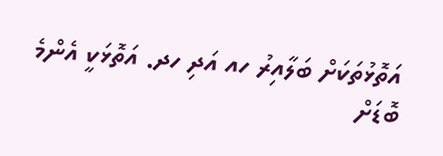އަތޮޅުތަކަށް ބަލާއިރު ހއ އަދި ހދ. އަތޮޅަކީ އެންމެ ބޮޑަށް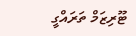ޓޫރިޒަމް ތަރައްގީ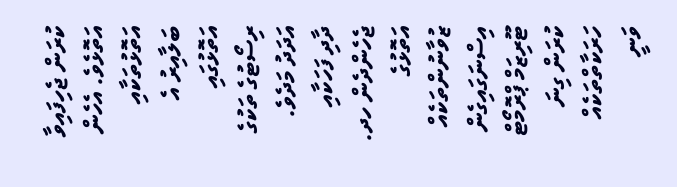ކުރަން ޖެހިފައިވާ އަތޮޅެވެ. އެހެން އަތޮޅުތަކާއި ބަލާއިރު އެ އަތޮޅުގައި ރިސޯޓުގެ ތަކުގެ އަދަދު މަދެވެ. ދާދި ފަހަކާއި ޖެހެންދެން ހދ. އަތޮޅުގެ ޒުވާނުންތަކެއް އިސްނަގައިގެން ޓޫރިޒަމް ޕްރޮމޯޓް ކުރަން ގިނަ ހަރަކާތްތަކެއް ވަނީ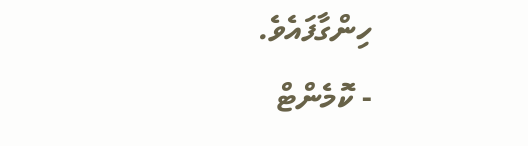ހިންގާފައެވެ.
- ކޮމެންޓް